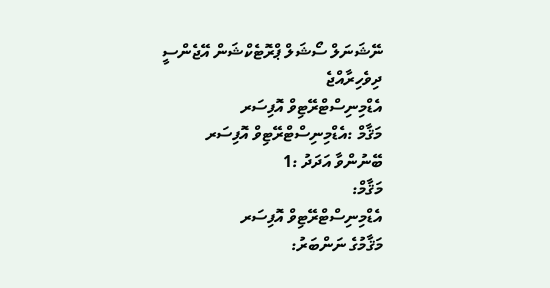ނޭޝަނަލް ސޯޝަލް ޕްރޮޓެކްޝަން އޭޖެންސީ
ދިވެހިރާއްޖެ
އެޑްމިނިސްޓްރޭޓިވް އޮފިސަރ
މަޤާމް :އެޑްމިނިސްޓްރޭޓިވް އޮފިސަރ
ބޭނުންވާ އަދަދު :1
މަޤާމް:
އެޑްމިނިސްޓްރޭޓިވް އޮފިސަރ
މަޤާމުގެ ނަންބަރު: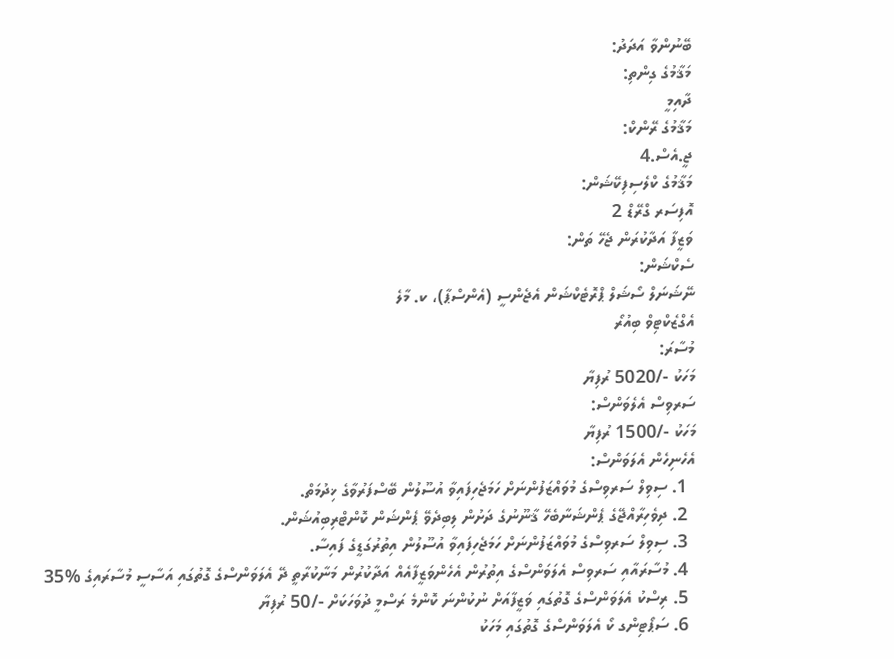ބޭނުންވާ އަދަދު:
މަޤާމުގެ ގިންތި:
ދާއިމީ
މަޤާމުގެ ރޭންކް:
ޖީ.އެސް.4
މަޤާމުގެ ކްލެސިފިކޭޝަން:
އޮފިސަރ ގްރޭޑް 2
ވަޒީފާ އަދާކުރަން ޖެހޭ ތަން:
ސެކްޝަން:
ނޭޝަނަލް ސޯޝަލް ޕްރޮޓެކްޝަން އެޖެންސީ (އެންސްޕާ)، ކ. މާލެ
އެގްޒެކްޓިވް ބިއުރޯ
މުސާރަ:
މަހަކު -/5020 ރުފިޔާ
ސަރވިސް އެލެވަންސް:
މަހަކު -/1500 ރުފިޔާ
އެހެނިހެން އެލަވަންސް:
  1. ސިވިލް ސަރވިސްގެ މުވައްޒަފުންނަށް ހަމަޖެހިފައިވާ އުސޫލުން ބޭސްފަރުވާގެ ޚިދުމަތް.
  2. ދިވެހިރާއްޖޭގެ ޕެންޝަނާބެހޭ ޤާނޫނުގެ ދަށުން ލިބިދެވޭ ޕެންޝަން ކޮންޓްރިބިއުޝަން.
  3. ސިވިލް ސަރވިސްގެ މުވައްޒަފުންނަށް ހަމަޖެހިފައިވާ އުސޫލުން އިތުރުގަޑީގެ ފައިސާ.
  4. މުސާރައާއި ސަރވިސް އެލަވަންސްގެ އިތުރުން އެހެންވަޒީފާއެއް އަދާކުރުން މަނާކުރާތީ ދޭ އެލަވަންސްގެ ގޮތުގައި އަސާސީ މުސާރައިގެ %35
  5. ރިސްކު އެލަވަންސްގެ ގޮތުގައި ވަޒީފާއަށް ނުކުންނަ ކޮންމެ ރަސްމީ ދުވަހަކަށް -/50 ރުފިޔާ
  6. ސަޕޯޓިންގ ކޯ އެލަވަންސްގެ ގޮތުގައި މަހަކު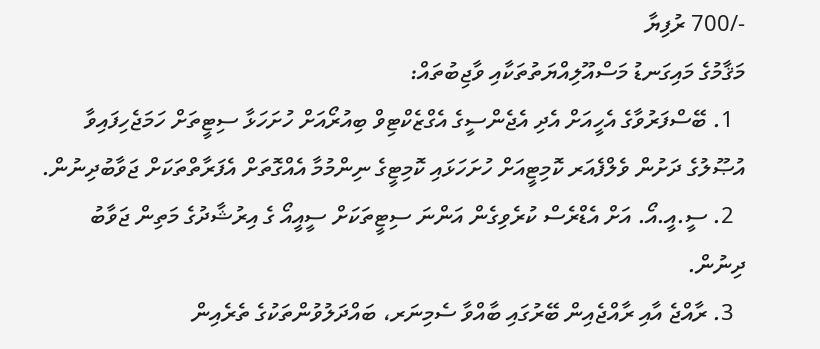-/700 ރުފިޔާ
މަޤާމުގެ މައިގަނޑު މަސްއޫލިއްޔަތުތަކާއި ވާޖިބުތައް:
  1. ބޭސްފަރުވާގެ އެހީއަށް އެދި އެޖެންސީގެ އެގްޒެކްޓިވް ބިއުރޯއަށް ހުށަހަޅާ ސިޓީތަށް ހަމަޖެހިފައިވާ އުޞޫލުގެ ދަށުން ވެލްފެއަރ ކޮމިޓީއަށް ހުށަހަޅައި ކޮމިޓީގެ ނިންމުމާ އެއްގޮތަށް އެފަރާތްތަކަށް ޖަވާބުދިނުން.
  2. ސީ.އީ.އޯ. އަށް އެޑްރެސް ކުރެވިގެން އަންނަ ސިޓީތަކަށް ސީއީއޯ ގެ އިރުޝާދުގެ މަތިން ޖަވާބު ދިނުން.
  3. ރާއްޖެ އާއި ރާއްޖެއިން ބޭރުގައި ބާއްވާ ސެމިނަރ، ބައްދަލުވުންތަކުގެ ތެރެއިން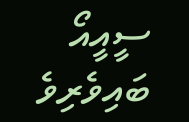ސީއީއޯ ބައިވެރިވެ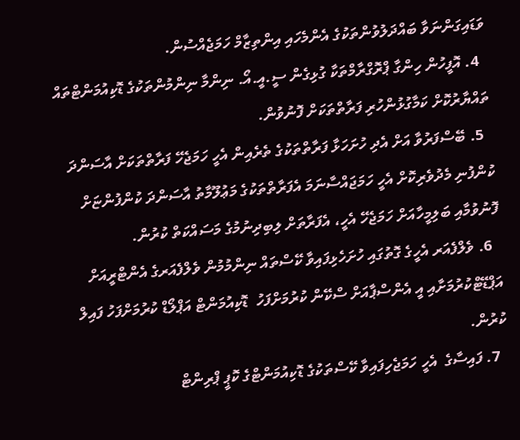ވަޑައިގަންނަވާ ބައްދަލުވުންތަކުގެ އެންމެހައި އިންތިޒާމް ހަމަޖެއްސުން.
  4. އޮފީހުން ހިންގާ ޕްރޮގްރާމްތަކާ ގުޅިގެން ސީ.އީ.އޯ. ނިންމާ ނިންމުންތަކުގެ ޑޮކިއުމަންޓްތައް ތައްޔާރުކޮށް ކަމާގުޅުންހުރި ފަރާތްތަކަށް ފޮނުވުން.
  5. ބޭސްފަރުވާ އަށް އެދި ހުށަހަޅާ ފަރާތްތަކުގެ ތެރެއިން އެހީ ހަމަޖެހޭ ފަރާތްތަކަށް އާސަންދަ ކުންފުނި މެދުވެރިކޮށް އެހީ ހަމަޖައްސާނަމަ އެފަރާތްތަކުގެ މަޢުލޫމާތު އާސަންދަ ކުންފުންޏަށް ފޮނުވުމާއި ބަލިމީހާއަށް ހަމަޖެހޭ އެހީ، އެފަރާތަށް ލިބިދިނުމުގެ މަސައްކަތް ކުރުން.
  6. ވެލްފެއަރ އެހީގެ ގޮތުގައި ހުށަހެޅިފައިވާ ކޭސްތައް ނިންމުމުން ވެލްފެއަރގެ އެންޓްރީއަށް އަޕްޑޭޓްކުރުމަށާއި އީ އެންސްޕާއަށް ސްކޭން ކުރުމަށްފަހު  ޑޮކިއުމަންޓް އަޕްލޯޑް ކުރުމަށްފަހު ފައިލް ކުރުން.
  7. ފައިސާގެ  އެހީ ހަމަޖެހިފައިވާ ކޭސްތަކުގެ ޑޮކިއުމަންޓްގެ ކޮޕީ ޕްރިންޓް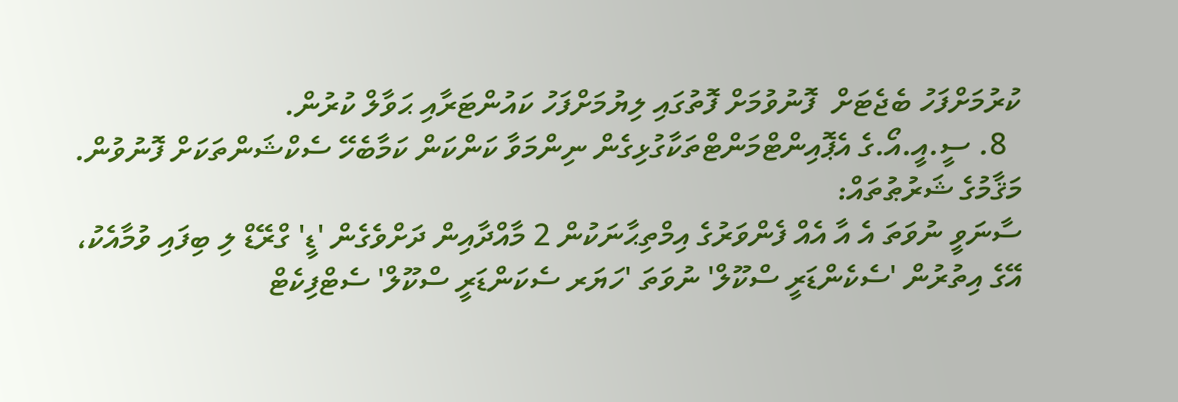ކުރުމަށްފަހު ބެޖެޓަށް  ފޮނުވުމަށް ފޮތުގައި ލިޔުމަށްފަހު ކައުންޓަރާއި ޙަވާލް ކުރުން.
  8. ސީ.އީ.އޯ.ގެ އެޕޮއިންޓްމަންޓްތަކާގުޅިގެން ނިންމަވާ ކަންކަން ކަމާބެހޭ ސެކްޝަންތަކަށް ފޮނުވުން.
މަޤާމުގެ ޝަރުޠުތައް:
ސާނަވީ ނުވަތަ އެ އާ އެއް ފެންވަރުގެ އިމްތިޙާނަކުން 2 މާއްދާއިން ދަށްވެގެން 'ޑީ' ގްރޭޑް ލި ބިފައި ވުމާއެކު، އޭގެ އިތުރުން 'ސެކެންޑަރީ ސްކޫލް' ނުވަތަ 'ހަޔަރ ސެކަންޑަރީ ސްކޫލް' ސެޓްފިކެޓް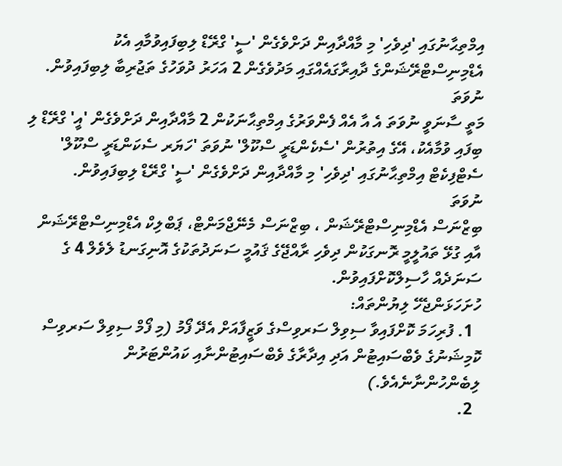އިމްތިޙާނުގައި 'ދިވެހި' މި މާއްދާއިން ދަށްވެގެން 'ސީ' ގްރޭޑް ލިބިފައިވުމާއި އެކު އެޑްމިނިސްޓްރޭޝަންގެ ދާއިރާގައެއްގައި މަދުވެގެން 2 އަހަރު ދުވަހުގެ ތަޖުރިބާ ލިބިފައިވުން.
ނުވަތަ
މަތީ ސާނަވީ ނުވަތަ އެ އާ އެއް ފެންވަރުގެ އިމްތިޙާނަކުން 2 މާއްދާއިން ދަށްވެގެން 'އީ' ގްރޭޑް ލި ބިފައި ވުމާއެކު، އޭގެ އިތުރުން 'ސެކެންޑަރީ ސްކޫލް' ނުވަތަ 'ހަޔަރ ސެކަންޑަރީ ސްކޫލް' ސެޓްފިކެޓް އިމްތިޙާނުގައި 'ދިވެހި' މި މާއްދާއިން ދަށްވެގެން 'ސީ' ގްރޭޑް ލިބިފައިވުން.
ނުވަތަ
ބިޒްނަސް އެޑްމިނިސްޓްރޭޝަން ، ބިޒްނަސް މެނޭޖްމަންޓް، ޕަބްލިކް އެޑްމިނިސްޓްރޭޝަން އާއި ގުޅޭ ތައުލީމީ ރޮނގަކުން ދިވެހި ރާއްޖޭގެ ޤައުމީ ސަނަދުތަކުގެ އޮނިގަނޑު ލެވެލް 4 ގެ ސަނަދެއް ހާސިލްކޮށްފައިވުން.
ހުށަހަޅަންޖެހޭ ލިޔުންތައް:
  1. ފުރިހަމަ ކޮށްފައިވާ ސިވިލް ސަރވިސްގެ ވަޒީފާއަށް އެދޭ ފޯމު (މި ފޯމް ސިވިލް ސަރވިސް ކޮމިޝަނުގެ ވެބްސައިޓުން އަދި އިދާރާގެ ވެބްސައިޓުންނާއި ކައުންޓަރުން ލިބެންހުންނާނެއެވެ.)
  2.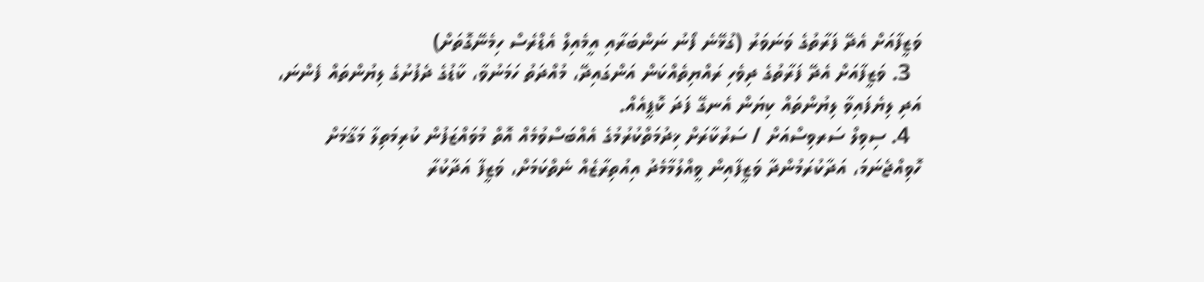ވަޒީފާއަށް އެދޭ ފަރާތުގެ ވަނަވަރު (ގުޅޭނެ ފޯނު ނަންބަރާއި އީމެއިލް އެޑްރެސް ހިމެނޭގޮތަށް)
  3. ވަޒީފާއަށް އެދޭ ފަރާތުގެ ދިވެހި ރައްޔިތެއްކަން އަންގައިދޭ، މުއްދަތު ހަމަނުވާ، ކާޑުގެ ދެފުށުގެ ލިޔުންތައް ފެންނަ، އަދި ލިޔެފައިވާ ލިޔުންތައް ކިޔަން އެނގޭ ފަދަ ކޮޕީއެއް.
  4. ސިވިލް ސަރވިސްއަށް / ސަރުކާރަށް ޚިދުމަތްކުރުމުގެ އެއްބަސްވުމެއް އޮތް މުވައްޒަފުން ކުރިމަތިލާ މަޤާމަށް ހޮވިއްޖެނަމަ، އަދާކުރަމުންދާ ވަޒީފާއިން ވީއްލުމާމެދު އިއުތިރާޒެއް ނެތްކަމަށް، ވަޒީފާ އަދާކުރާ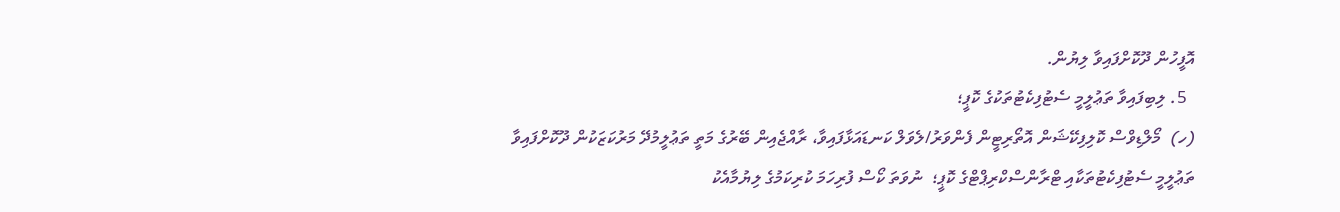އޮފީހުން ދޫކޮށްފައިވާ ލިޔުން.
  5. ލިބިފައިވާ ތަޢުލީމީ ސެޓުފިކެޓުތަކުގެ ކޮޕީ؛
(ހ)  މޯލްޑިވްސް ކޮލިފިކޭޝަން އޮތޯރިޓީން ފެންވަރު/ލެވަލް ކަނޑައަޅާފައިވާ، ރާއްޖެއިން ބޭރުގެ މަތީ ތަޢުލީމުދޭ މަރުކަޒަކުން ދޫކޮށްފައިވާ ތަޢުލީމީ ސެޓުފިކެޓުތަކާއި ޓްރާންސްކްރިޕްޓްގެ ކޮޕީ؛  ނުވަތަ ކޯސް ފުރިހަމަ ކުރިކަމުގެ ލިޔުމާއެކު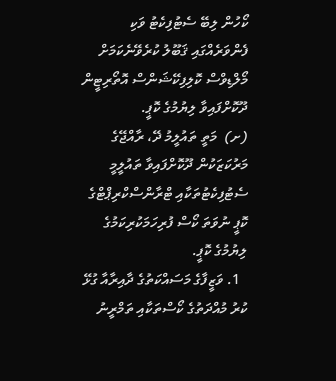ކޯހުން ލިބޭ ސެޓުފިކެޓު ވަކި ފެންވަރެއްގައި ޤަބޫލު ކުރެވޭނެކަމަށް މޯލްޑިވްސް ކޮލިފިކޭޝަންސް އޮތޯރިޓީން ދޫކޮށްފައިވާ ލިޔުމުގެ ކޮޕީ.
(ށ)  މަތީ ތައުލީމު ދޭ، ރާއްޖޭގެ މަރުކަޒަކުން ދޫކޮށްފައިވާ ތައުލީމީ ސެޓުފިކެޓުތަކާއި ޓްރާންސްކްރިޕްޓްގެ ކޮޕީ ނުވަތަ ކޯސް ފުރިހަމަކުރިކަމުގެ ލިޔުމުގެ ކޮޕީ.
  1. ވަޒީފާގެ މަސައްކަތުގެ ދާއިރާއާ ގުޅޭ ކުރު މުއްދަތުގެ ކޯސްތަކާއި ތަމްރީނު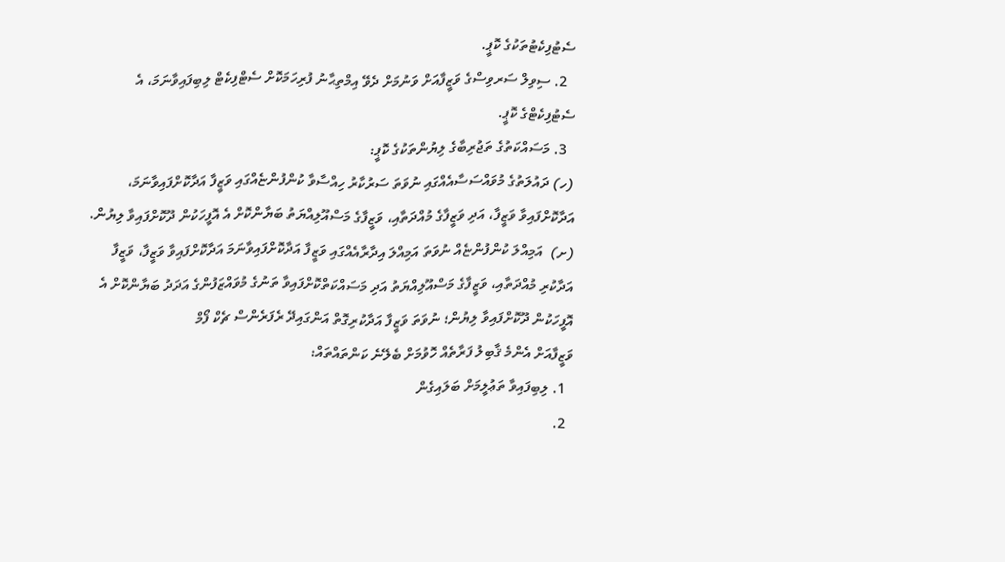ސެޓުފިކެޓުތަކުގެ ކޮޕީ.
  2. ސިވިލް ސަރވިސްގެ ވަޒީފާއަށް ވަނުމަށް ދެވޭ އިމްތިޙާނު ފުރިހަމަކޮށް ސެޓްފިކެޓް ލިބިފައިވާނަމަ، އެ ސެޓުފިކެޓްގެ ކޮޕީ.
  3. މަސައްކަތުގެ ތަޖުރިބާގެ ލިޔުންތަކުގެ ކޮޕީ:
(ހ) ދައުލަތުގެ މުވައްސަސާއެއްގައި ނުވަތަ ސަރުކާރު ހިއްސާވާ ކުންފުންޏެއްގައި ވަޒީފާ އަދާކޮށްފައިވާނަމަ، އަދާކޮށްފައިވާ ވަޒީފާ، އަދި ވަޒީފާގެ މުއްދަތާއި، ވަޒީފާގެ މަސްއޫލިއްޔަތު ބަޔާންކޮށް އެ އޮފީހަކުން ދޫކޮށްފައިވާ ލިޔުން.
(ށ)  އަމިއްލަ ކުންފުންޏެއް ނުވަތަ އަމިއްލަ އިދާރާއެއްގައި ވަޒީފާ އަދާކޮށްފައިވާނަމަ އަދާކޮށްފައިވާ ވަޒީފާ، ވަޒީފާ އަދާކުރި މުއްދަތާއި، ވަޒީފާގެ މަސްއޫލިއްޔަތު އަދި މަސައްކަތްކޮށްފައިވާ ތަނުގެ މުވައްޒަފުންގެ އަދަދު ބަޔާންކޮށް އެ އޮފީހަކުން ދޫކޮށްފައިވާ ލިޔުން؛ ނުވަތަ ވަޒީފާ އަދާކުރިގޮތް އަންގައިދޭ ރެފަރެންސް ޗެކް ފޯމް
ވަޒީފާއަށް އެންމެ ޤާބިލު ފަރާތެއް ހޮވުމަށް ބެލޭނެ ކަންތައްތައް:
  1. ލިބިފައިވާ ތަޢުލީމަށް ބަލައިގެން
  2.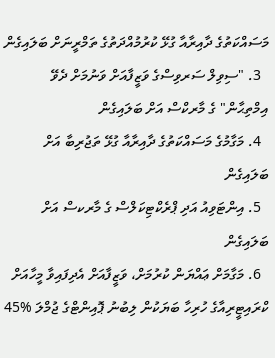މަސައްކަތުގެ ދާއިރާއާ ގުޅޭ ކުރުމުއްދަތުގެ ތަމްރީނަށް ބަލައިގެން
  3. "ސިވިލް ސަރވިސްގެ ވަޒީފާއަށް ވަނުމަށް ދެވޭ އިމްތިޙާން" ގެ މާރކްސް އަށް ބަލައިގެން
  4. މަގާމުގެ މަސައްކަތުގެ ދާއިރާއާ ގުޅޭ ތަޖުރިބާ އަށް ބަލައިގެން
  5. އިންޓަވިއު އަދި ޕްރެކްޓިކަލްސް ގެ މާރކސް އަށް ބަލައިގެން
  6. މަގާމަށް ޢައްޔަން ކުރުމަށް، ވަޒީފާއަށް އެދިފައިވާ މީހާއަށް ކްރައިޓީރިއާގެ ހުރިހާ ބަޔަކުން ލިބުނު ޕޮއިންޓްގެ ޖުމްލަ %45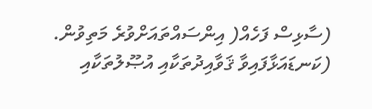(ސާޅިސް ފަހެއް( އިންސައްތައަށްވުރެ މަތިވުން.
(ކަނޑައަޅާފައިވާ ޤަވާއިދުތަކާއި އުޞޫލުތަކާއި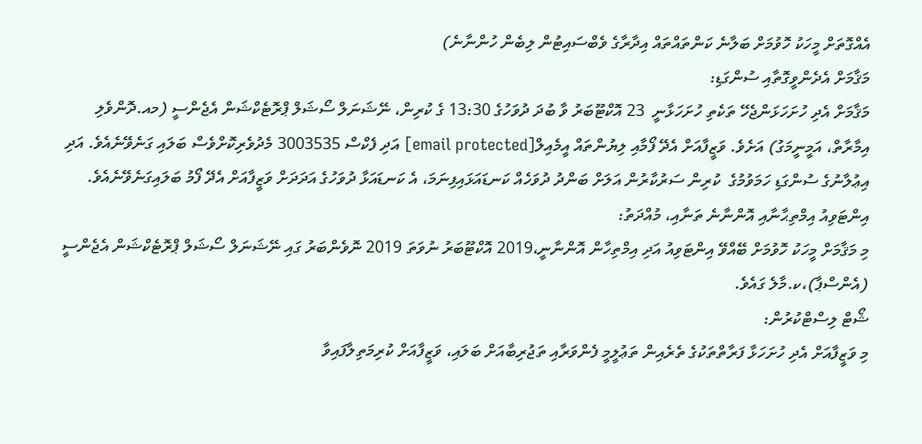އެއްގޮތަށް މީހަކު ހޮވުމަށް ބަލާނެ ކަންތައްތައް އިދާރާގެ ވެބްސައިޓުން ލިބެން ހުންނާނެ)
މަޤާމަށް އެދެންވީގޮތާއި ސުންގަޑި:
މަޤާމަށް އެދި ހުށަހަޅަންޖެހޭ ތަކެތި ހުށަހަޅާނީ  23 އޮކްޓޫބަރު ވާ ބުދަ ދުވަހުގެ 13:30 ގެ ކުރިން، ނޭޝަނަލް ސޯޝަލް ޕްރޮޓެކްޝަން އެޖެންސީ (މއ.ދޮންވެލި އިމާރާތް، އަމީނީމަގު) އަށެވެ. ވަޒީފާއަށް އެދޭ ފޯމާއި ލިޔުންތައް އީމެއިލް[email protected] އަދި ފެކްސް 3003535 މެދުވެރިކޮށްވެސް ބަލައި ގަނެވޭނެއެވެ. އަދި އިޢުލާނުގެ ސުންގަޑި ހަމަވުމުގެ  ކުރިން ސަރުކާރުން އަލަށް ބަންދު ދުވަހެއް ކަނޑައަޅައިފިނަމަ، އެ ކަނޑައަޅާ ދުވަހުގެ އަދަދަށް ވަޒީފާއަށް އެދޭ ފޯމު ބަލައިގަނެވޭނެއެވެ.
އިންޓަވިއު އިމްތިޙާނާއި އޮންނާނެ ތަނާއި، މުއްދަތު:
މި މަޤާމަށް މީހަކު ހޮވުމަށް ބޭއްވޭ އިންޓަވިއު އަދި އިމްތިހާން އޮންނާނީ،2019 އޮކްޓޫބަރު ނުވަތަ 2019 ނޮވެންބަރު ގައި ނޭޝަނަލް ސޯޝަލް ޕްރޮޓެކްޝަން އެޖެންސީ (އެންސްޕާ)،ކ.މާލެ ގައެވެ.
ޝޯޓް ލިސްޓްކުރުން:
މި ވަޒީފާއަށް އެދި ހުށަހަޅާ ފަރާތްތަކުގެ ތެރެއިން ތަޢުލީމީ ފެންވަރާއި ތަޖުރިބާއަށް ބަލައި، ވަޒީފާއަށް ކުރިމަތިލާފައިވާ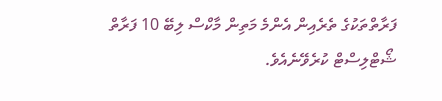ފަރާތްތަކުގެ ތެރެއިން އެންމެ މަތިން މާކްސް ލިބޭ 10 ފަރާތް ޝޯޓްލިސްޓް ކުރެވޭނެއެވެ.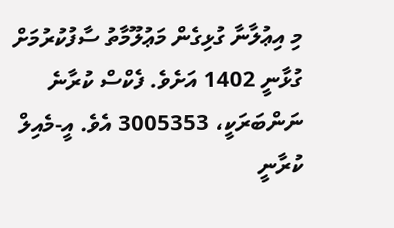މި އިޢުލާނާ ގުޅިގެން މަޢުލޫމާތު ސާފުކުރުމަށް ގުޅާނީ 1402 އަށެވެ. ފެކްސް ކުރާނެ ނަންބަރަކީ، 3005353 އެވެ. އީ-މެއިލް ކުރާނީ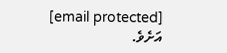[email protected] އަށެވެ.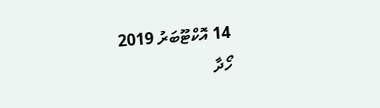14 އޮކްޓޫބަރު 2019
ހޯދާ